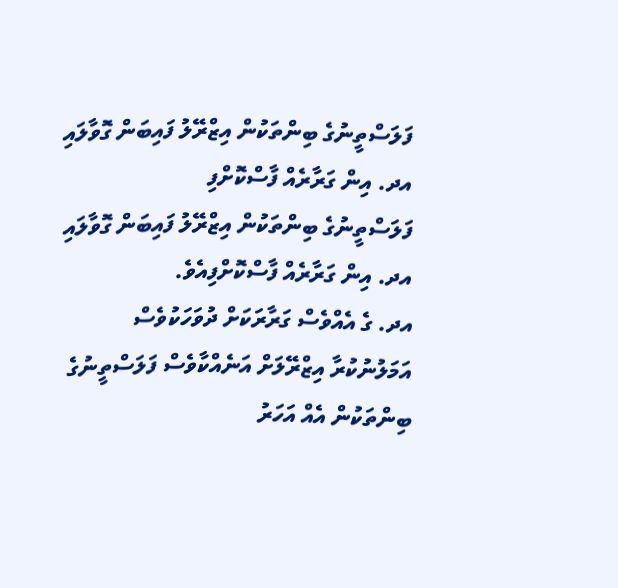ފަލަސްތީނުގެ ބިންތަކުން އިޒްރޭލު ފައިބަން ގޮވާލައި އދ. އިން ގަރާރެއް ފާސްކޮށްފި
ފަލަސްތީނުގެ ބިންތަކުން އިޒްރޭލު ފައިބަން ގޮވާލައި އދ. އިން ގަރާރެއް ފާސްކޮށްފިއެވެ.
އދ. ގެ އެއްވެސް ގަރާރަކަށް ދުވަހަކުވެސް އަމަލުނުކުރާ އިޒްރޭލަށް އަނެއްކާވެސް ފަލަސްތީނުގެ ބިންތަކުން އެއް އަހަރު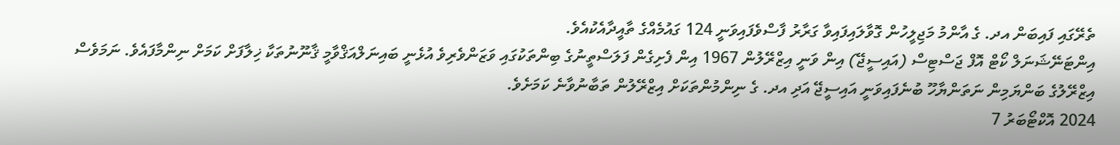ތެރޭގައި ފައިބަން އދ. ގެ އާންމު މަޖިލީހުން ގޮވާލައިފައިވާ ގަރާރު ފާސްވެފައިވަނީ 124 ގައުމެއްގެ ތާއީދާއެކުއެވެ.
އިންޓަނޭޝަނަލް ކޯޓް އޮފް ޖަސްޓިސް (އައިސީޖޭ) އިން ވަނީ އިޒްރޭލުން 1967 އިން ފެށިގެން ފަލަސްތީނުގެ ބިންތަކުގައި ވަޒަންވެރިވެ އުޅެނީ ބައިނަލްއަޤްވާމީ ޤާނޫނުތަކާ ޚިލާފަށް ކަމަށް ނިންމާފައެވެ. ނަމަވެސް އިޒްރޭލުގެ ބަންޔަމިން ނަތަންޔާހޫ ބުނެފައިވަނީ އައިސީޖޭ އަދި އދ. ގެ ނިންމުންތަކަށް އިޒްރޭލުން ތަބާނުވާނެ ކަމަށެވެ.
2024 އޮކްޓޯބަރު 7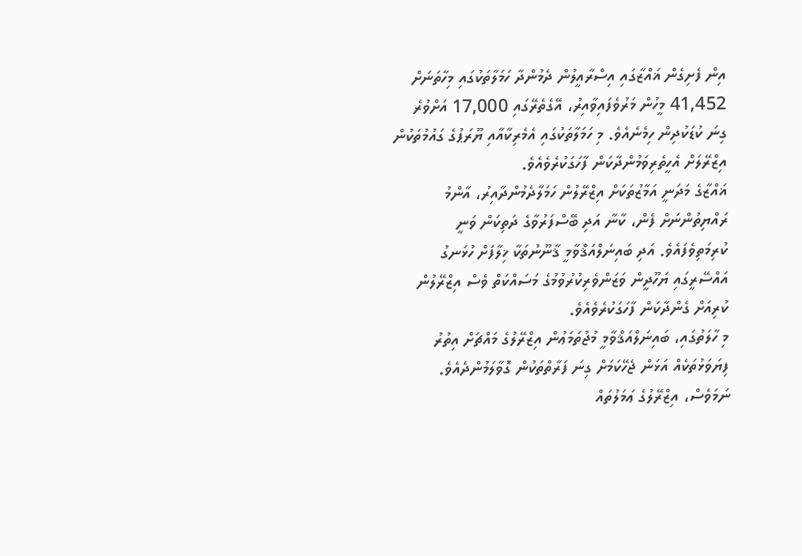އިން ފެށިގެން ޣައްޒާގައި އިސްރާއީލުން ދެމުންދާ ހަމަލާތަކުގައި މިހާތަނަށް 41,452 މީހުން މަރުވެފައިވާއިރު، އޭގެތެރޭގައި 17,000 އަށްވުރެ ގިނަ ކުޑަކުދިން ހިމެނެއެވެ. މި ހަމަލާތަކުގައި އެމެރިކާއާއި ޔޫރަޕުގެ ގައުމުތަކުން އިޒްރޭލަށް އެހީތެރިވަމުންދާކަން ފާހަގަކުރެވެއެވެ.
ޣައްޒާގެ މަދަނީ އަމާޒުތަކަށް އިޒްރޭލުން ހަމަލާދެމުންދާއިރު، އާންމު ރައްޔިތުންނަށް ފެން، ކާނާ އަދި ބޭސްފަރުވާގެ ދަތިކަން ވަނީ ކުރިމަތިވެފައެވެ. އަދި ބައިނަލްއަޤްވާމީ ޤާނޫނުތަކާ ޚިލާފަށް ހުޅަނގު އައްސޭރީގައި ޔަހޫދީން ވަޒަންވެރިކުރުވުމުގެ މަސައްކަތް ވެސް އިޒްރޭލުން ކުރިއަށް ގެންދާކަން ފާހަގަކުރެވެއެވެ.
މި ހާލަތުގައި، ބައިނަލްއަޤްވާމީ މުޖުތަމަޢުން އިޒްރޭލުގެ މައްޗަށް އިތުރު ފިޔަވަޅުތަކެއް އަޅަން ޖެހޭކަމަށް ގިނަ ފަރާތްތަކުން ގޮވާލަމުންދެއެވެ. ނަމަވެސް، އިޒްރޭލުގެ ޢަމަލުތައް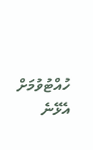ހުއްޓުވުމަށް އެޅޭނެ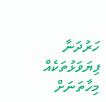ހަރުދަނާ ފިޔަވަޅުތަކެއް މިހާތަނަށް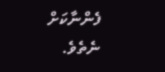ފެންނާކަށް ނެތެވެ.